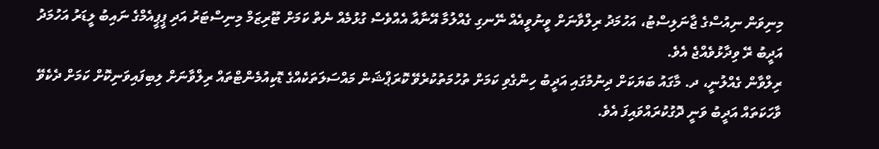މިނިވަން ނިއުސްގެ ޖާނަލިސްޓު، އަހުމަދު ރިލްވާނަށް ވީނުވީއެއް ނޭނގި ގެއްލުމާ އޭނާއާ އެއްވެސް ގުޅުމެއް ނެތް ކަމަށް ޓޫރިޒަމް މިނިސްޓަރު އަދި ޕީޕީއެމްގެ ނައިބު ލީޑަރު އަހުމަދު އަދީބު ރޭ ވިދާޅުވެއްޖެ އެވެ.
ރިލްވާން ގެއްލުނީ، ދ. މާގައު ބަޔަކަށް ދިނުމުގައި އަދީބު ހިންގެވި ކަމަށް ތުހުމަތުކުރެވޭ ކޮރަޕްޝަން މައްސަލަތަކެއްގެ ޑޮކިއުމެންޓްތައް ރިލްވާނަށް ލިބިފައިވަނިކޮށް ކަމަށް ދެކެވޭ ވާހަކަތައް އަދީބު ވަނީ ދޮގުކުރައްވައިފަ އެވެ.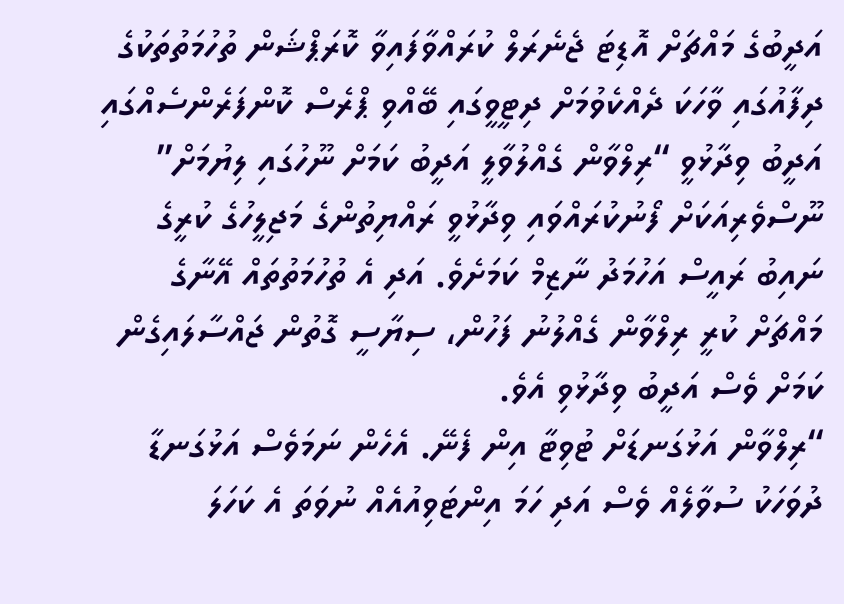އަދީބުގެ މައްޗަށް އޮޑިޓަ ޖެނެރަލް ކުރައްވާފައިވާ ކޮރަޕްޝަން ތުހުމަތުތަކުގެ ދިފާއުގައި ވާހަކަ ދެއްކެވުމަށް ދިޓީވީގައި ބޭއްވި ޕްރެސް ކޮންފަރެންސެއްގައި އަދީބު ވިދާޅުވީ “ރިލްވާން ގެއްލުވާލީ އަދީބު ކަމަށް ނޫހުގައި ލިޔުމަށް” ނޫސްވެރިއަކަށް ފޯނުކުރައްވައި ވިދާޅުވީ ރައްޔިތުންގެ މަޖިލީހުގެ ކުރީގެ ނައިބު ރައީސް އަހުމަދު ނާޒިމް ކަމަށެވެ. އަދި އެ ތުހުމަތުތައް އޭނާގެ މައްޗަށް ކުރީ ރިލްވާން ގެއްލުނު ފަހުން، ސިޔާސީ ގޮތުން ޖައްސާލައިގެން ކަމަށް ވެސް އަދީބު ވިދާޅުވި އެވެ.
“ރިލްވާން އަޅުގަނޑަށް ޓުވިޓާ އިން ފެނޭ. އެހެން ނަމަވެސް އަޅުގަނޑާ ދުވަހަކު ސުވާލެއް ވެސް އަދި ހަމަ އިންޓަވިއުއެއް ނުވަތަ އެ ކަހަލަ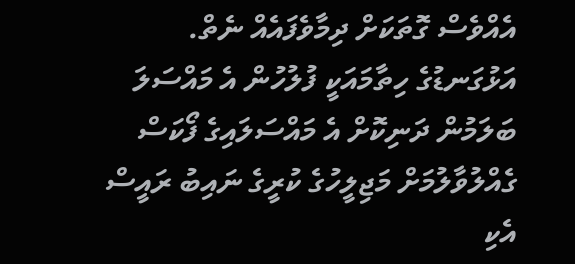އެއްވެސް ގޮތަކަށް ދިމާވެފައެއް ނެތް. އަޅުގަނޑުގެ ހިތާމައަކީ ފުލުހުން އެ މައްސަލަ ބަލަމުން ދަނިކޮށް އެ މައްސަލައިގެ ފޯކަސް ގެއްލުވާލުމަށް މަޖިލީހުގެ ކުރީގެ ނައިބު ރައީސް އެކި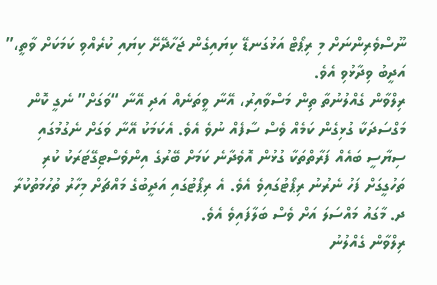ނޫސްވެރިންނަށް މި ރިޕޯޓް އަޅުގަނޑޭ ކިޔައިގެން ޖަހާދޭށޭ ކިޔައި ކުރެއްވި ކަމަކަށް ވާތީ،” އަދީބު ވިދާޅުވި އެވެ.
ރިލްވާން ގެއްލުނުތާ ތިން މަސްވާއިރު، އޭނާ ވީތަނެއް އަދި އޭނާ “ވަގަށް” ނެގީ ކޮން މަގްސަދަކާ ގުޅިގެން ކަމެއް ވެސް ސާފެއް ނުވެ އެވެ. އެކަމަކު އޭނާ ވަގަށް ނެގުމުގައި ސިޔާސީ ބައެއް ފަރާތްތަކާ ގުޅުން އޮވެދާނެ ކަމަށް ބޭރުގެ އިންވެސްޓިގޭޓަރަކު ކުރި ތަހުގީގަށް ފަހު ނެރުނު ރިޕޯޓުގައިވެ އެވެ. އެ ރިޕޯޓުގައި އަދީބުގެ މައްޗަށް މިހާރު ތުހުމަތުކުރާ ދ. މާގައު މައްސަލަ އަށް ވެސް ބަލާފައިވެ އެވެ.
ރިލްވާން ގެއްލުނު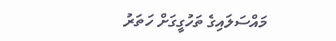މައްސަލައިގެ ތަހުގީގަށް ހަތަރު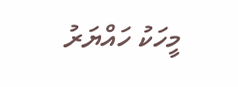މީހަކު ހައްޔަރު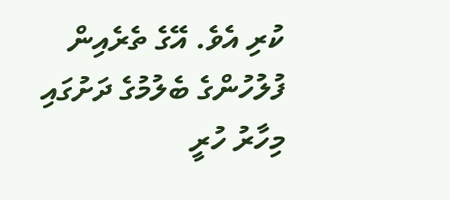ކުރި އެވެ. އޭގެ ތެރެއިން ފުލުހުންގެ ބެލުމުގެ ދަށުގައި މިހާރު ހުރީ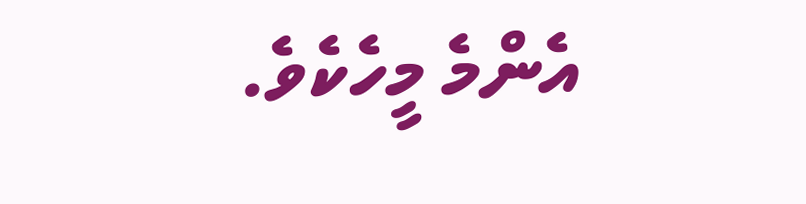އެންމެ މީހެކެވެ.